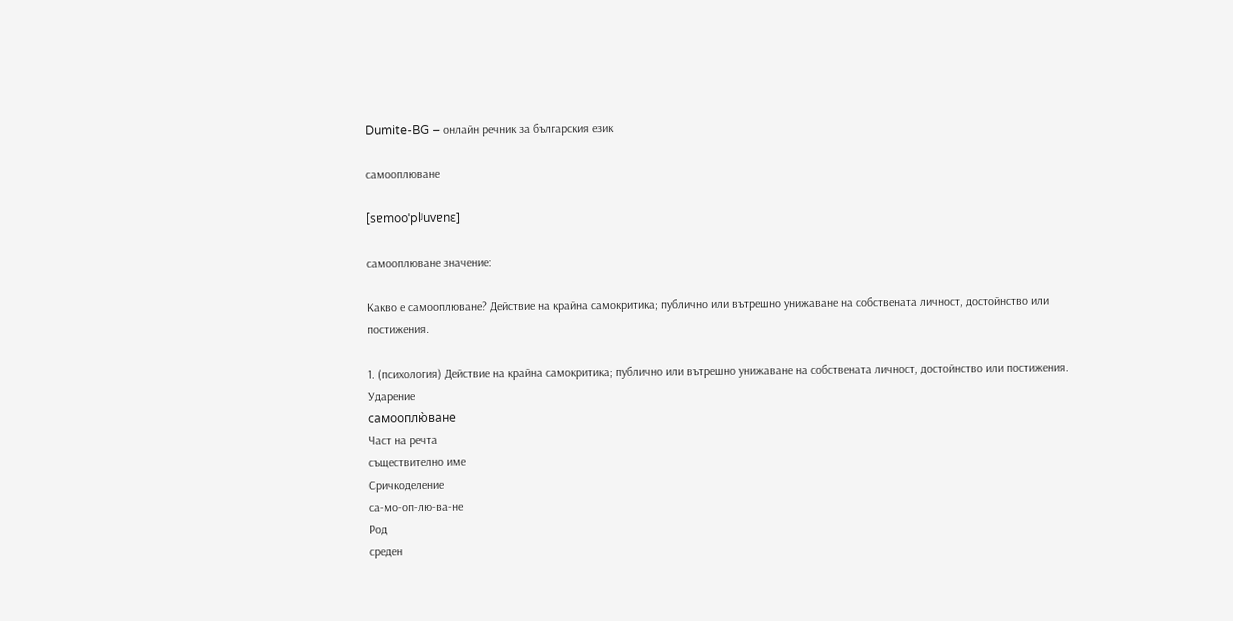Dumite-BG – онлайн речник за българския език

самооплюване

[sɐmooˈplʲuvɐnɛ]

самооплюване значение:

Какво е самооплюване? Действие на крайна самокритика; публично или вътрешно унижаване на собствената личност, достойнство или постижения.

1. (психология) Действие на крайна самокритика; публично или вътрешно унижаване на собствената личност, достойнство или постижения.
Ударение
самооплю̀ване
Част на речта
съществително име
Сричкоделение
са-мо-оп-лю-ва-не
Род
среден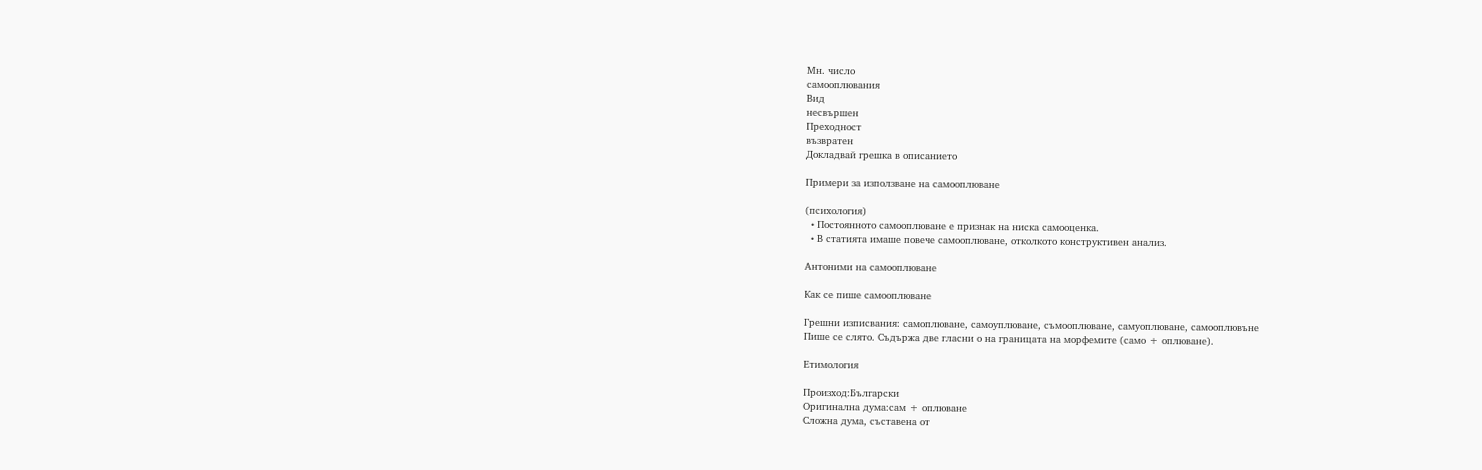Мн. число
самооплювания
Вид
несвършен
Преходност
възвратен
Докладвай грешка в описанието

Примери за използване на самооплюване

(психология)
  • Постоянното самооплюване е признак на ниска самооценка.
  • В статията имаше повече самооплюване, отколкото конструктивен анализ.

Антоними на самооплюване

Как се пише самооплюване

Грешни изписвания: самоплюване, самоуплюване, съмооплюване, самуоплюване, самооплювъне
Пише се слято. Съдържа две гласни о на границата на морфемите (само + оплюване).

Етимология

Произход:Български
Оригинална дума:сам + оплюване
Сложна дума, съставена от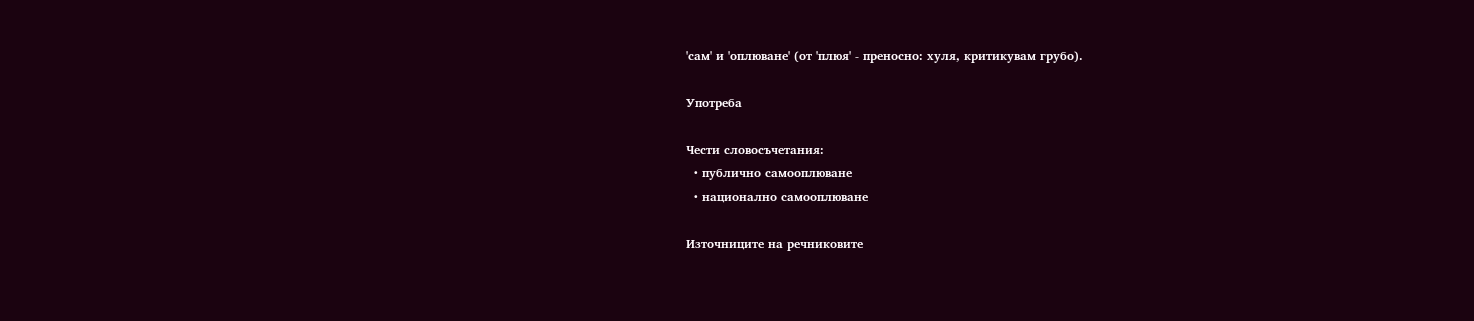'сам' и 'оплюване' (от 'плюя' - преносно: хуля, критикувам грубо).

Употреба

Чести словосъчетания:
  • публично самооплюване
  • национално самооплюване

Източниците на речниковите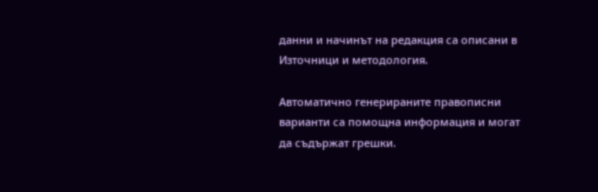данни и начинът на редакция са описани в Източници и методология.

Автоматично генерираните правописни варианти са помощна информация и могат да съдържат грешки.